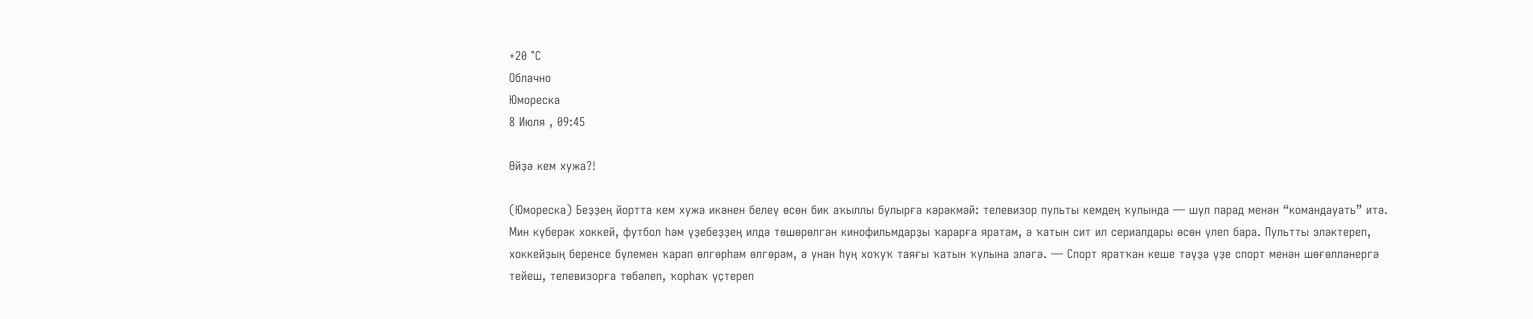+20 °С
Облачно
Юмореска
8 Июля , 09:45

Өйҙә кем хужа?!

(Юмореска) Беҙҙең йортта кем хужа икәнен белеү өсөн бик аҡыллы булырға кәрәкмәй: телевизор пульты кемдең ҡулында — шул парад менән “командауать” итә. Мин күберәк хоккей, футбол һәм үҙебеҙҙең илдә төшөрөлгән кинофильмдарҙы ҡарарға яратам, ә ҡатын сит ил сериалдары өсөн үлеп бара. Пультты эләктереп, хоккейҙың беренсе бүлемен ҡарап өлгөрһәм өлгөрәм, ә унан һуң хоҡуҡ таяғы ҡатын ҡулына эләгә. — Спорт яратҡан кеше тәүҙә үҙе спорт менән шөғөлләнергә тейеш, телевизорға төбәлеп, ҡорһаҡ үҫтереп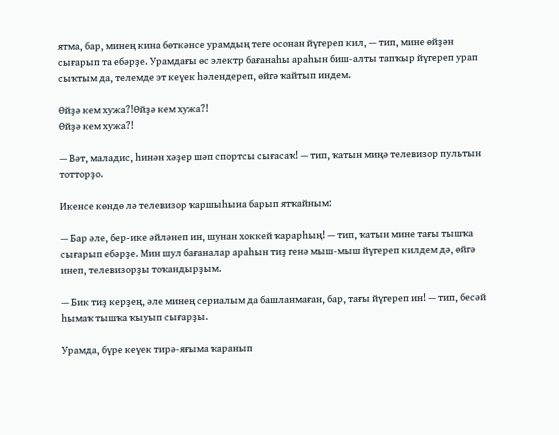ятма, бар, минең кина бөткәнсе урамдың теге осонан йүгереп кил, — тип, мине өйҙән сығарып та ебәрҙе. Урамдағы өс электр бағанаһы араһын биш-алты тапҡыр йүгереп урап сыҡтым да, телемде эт кеүек һәлендереп, өйгә ҡайтып индем.

Өйҙә кем хужа?!Өйҙә кем хужа?!
Өйҙә кем хужа?!

— Вәт, маладис, һинән хәҙер шәп спортсы сығасаҡ! — тип, ҡатын миңә телевизор пультын тотторҙо.

Икенсе көндө лә телевизор ҡаршыһына барып ятҡайным:

— Бар әле, бер-ике әйләнеп ин, шунан хоккей ҡарарһың! — тип, ҡатын мине тағы тышҡа сығарып ебәрҙе. Мин шул бағаналар араһын тиҙ генә мыш-мыш йүгереп килдем дә, өйгә инеп, телевизорҙы тоҡандырҙым.

— Бик тиҙ керҙең, әле минең сериалым да башланмаған, бар, тағы йүгереп ин! — тип, бесәй һымаҡ тышҡа ҡыуып сығарҙы.

Урамда, бүре кеүек тирә-яғыма ҡаранып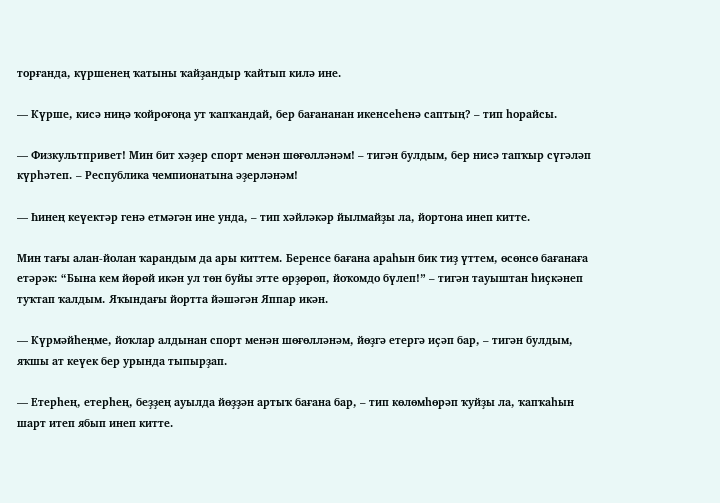торғанда, күршенең ҡатыны ҡайҙандыр ҡайтып килә ине.

— Күрше, кисә ниңә ҡойроғоңа ут ҡапҡандай, бер бағананан икенсеһенә саптың? – тип һорайсы.

— Физкультпривет! Мин бит хәҙер спорт менән шөғөлләнәм! – тигән булдым, бер нисә тапҡыр сүгәләп күрһәтеп. – Республика чемпионатына әҙерләнәм!

— Һинең кеүектәр генә етмәгән ине унда, – тип хәйләкәр йылмайҙы ла, йортона инеп китте.

Мин тағы алан-йолан ҡарандым да ары киттем. Беренсе бағана араһын бик тиҙ үттем, өсөнсө бағанаға етәрәк: “Бына кем йөрөй икән ул төн буйы этте өрҙөрөп, йоҡомдо бүлеп!” – тигән тауыштан һиҫкәнеп туҡтап ҡалдым. Яҡындағы йортта йәшәгән Яппар икән.

— Күрмәйһеңме, йоҡлар алдынан спорт менән шөғөлләнәм, йөҙгә етергә иҫәп бар, – тигән булдым, яҡшы ат кеүек бер урында тыпырҙап.

— Етерһең, етерһең, беҙҙең ауылда йөҙҙән артыҡ бағана бар, – тип көлөмһөрәп ҡуйҙы ла, ҡапҡаһын шарт итеп ябып инеп китте.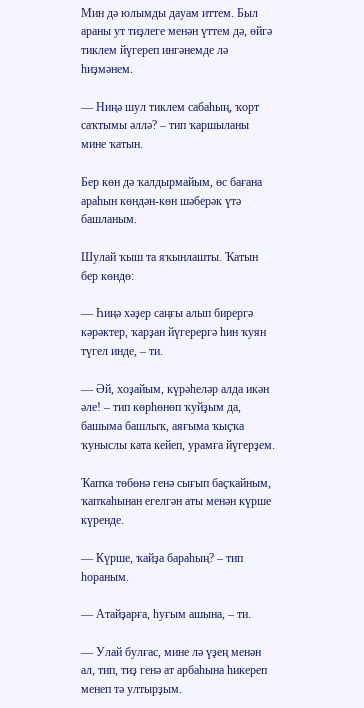Мин дә юлымды дауам иттем. Был араны ут тиҙлеге менән үттем дә, өйгә тиклем йүгереп ингәнемде лә һиҙмәнем.

— Ниңә шул тиклем сабаһың, ҡорт саҡтымы әллә? – тип ҡаршыланы мине ҡатын.

Бер көн дә ҡалдырмайым, өс бағана араһын көндән-көн шәберәк үтә башланым.

Шулай ҡыш та яҡынлашты. Ҡатын бер көндө:

— Һиңә хәҙер саңғы алып бирергә кәрәктер, ҡарҙан йүгерергә һин ҡуян түгел инде, – ти.

— Әй, хоҙайым, күрәһеләр алда икән әле! – тип көрһөнөп ҡуйҙым да, башыма башлыҡ, аяғыма ҡыҫҡа ҡуныслы ката кейеп, урамға йүгерҙем.

Ҡапҡа төбөнә генә сығып баҫҡайным, ҡапҡаһынан егелгән аты менән күрше күренде.

— Күрше, ҡайҙа бараһың? – тип һораным.

— Атайҙарға, һуғым ашына, – ти.

— Улай булғас, мине лә үҙең менән ал, тип, тиҙ генә ат арбаһына һикереп менеп тә ултырҙым.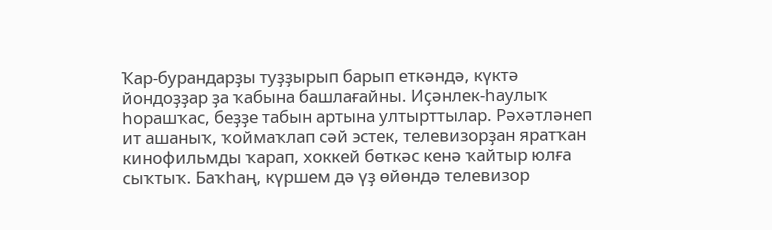Ҡар-бурандарҙы туҙҙырып барып еткәндә, күктә йондоҙҙар ҙа ҡабына башлағайны. Иҫәнлек-һаулыҡ һорашҡас, беҙҙе табын артына ултырттылар. Рәхәтләнеп ит ашаныҡ, ҡоймаҡлап сәй эстек, телевизорҙан яратҡан кинофильмды ҡарап, хоккей бөткәс кенә ҡайтыр юлға сыҡтыҡ. Баҡһаң, күршем дә үҙ өйөндә телевизор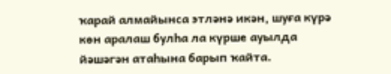ҡарай алмайынса этләнә икән, шуға күрә көн аралаш булһа ла күрше ауылда йәшәгән атаһына барып ҡайта.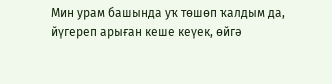Мин урам башында уҡ төшөп ҡалдым да, йүгереп арыған кеше кеүек, өйгә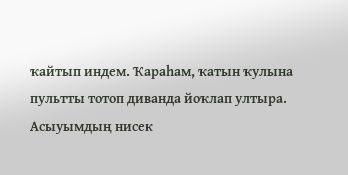ҡайтып индем. Ҡараһам, ҡатын ҡулына пультты тотоп диванда йоҡлап ултыра. Асыуымдың нисек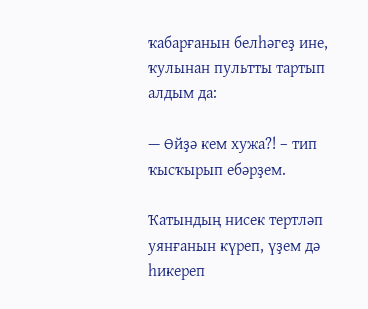ҡабарғанын белһәгеҙ ине, ҡулынан пультты тартып алдым да:

— Өйҙә кем хужа?! – тип ҡысҡырып ебәрҙем.

Ҡатындың нисек тертләп уянғанын күреп, үҙем дә һикереп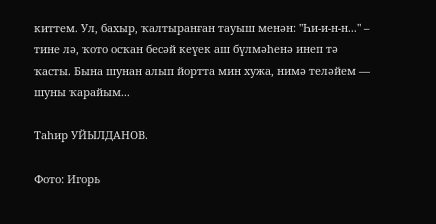киттем. Ул, бахыр, ҡалтыранған тауыш менән: "Һи-и-н-н..." – тине лә, ҡото осҡан бесәй кеүек аш бүлмәһенә инеп тә ҡасты. Бына шунан алып йортта мин хужа, нимә теләйем — шуны ҡарайым...

Таһир УЙЫЛДАНОВ.

Фото: Игорь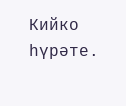Кийко һүрәте.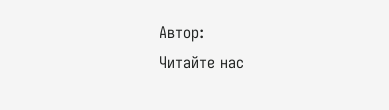Автор:
Читайте нас